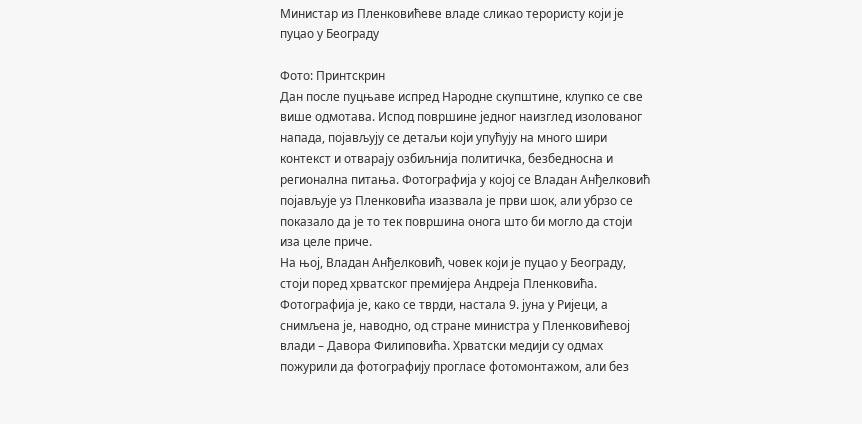Министар из Пленковићеве владе сликао терористу који је пуцао у Београду

Фото: Принтскрин
Дан после пуцњаве испред Народне скупштине, клупко се све више одмотава. Испод површине једног наизглед изолованог напада, појављују се детаљи који упућују на много шири контекст и отварају озбиљнија политичка, безбедносна и регионална питања. Фотографија у којој се Владан Анђелковић појављује уз Пленковића изазвала је први шок, али убрзо се показало да је то тек површина онога што би могло да стоји иза целе приче.
На њој, Владан Анђелковић, човек који је пуцао у Београду, стоји поред хрватског премијера Андреја Пленковића. Фотографија је, како се тврди, настала 9. јуна у Ријеци, а снимљена је, наводно, од стране министра у Пленковићевој влади – Давора Филиповића. Хрватски медији су одмах пожурили да фотографију прогласе фотомонтажом, али без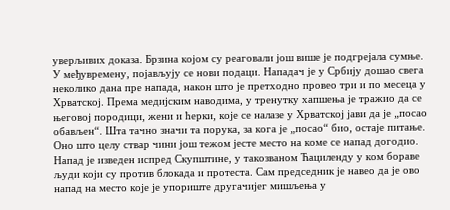уверљивих доказа. Брзина којом су реаговали још више је подгрејала сумње.
У међувремену, појављују се нови подаци. Нападач је у Србију дошао свега неколико дана пре напада, након што је претходно провео три и по месеца у Хрватској. Према медијским наводима, у тренутку хапшења је тражио да се његовој породици, жени и ћерки, које се налазе у Хрватској јави да је „посао обављен“. Шта тачно значи та порука, за кога је „посао“ био, остаје питање.
Оно што целу ствар чини још тежом јесте место на коме се напад догодио. Напад је изведен испред Скупштине, у такозваном Ћациленду у ком бораве људи који су против блокада и протеста. Сам председник је навео да је ово напад на место које је упориште другачијег мишљења у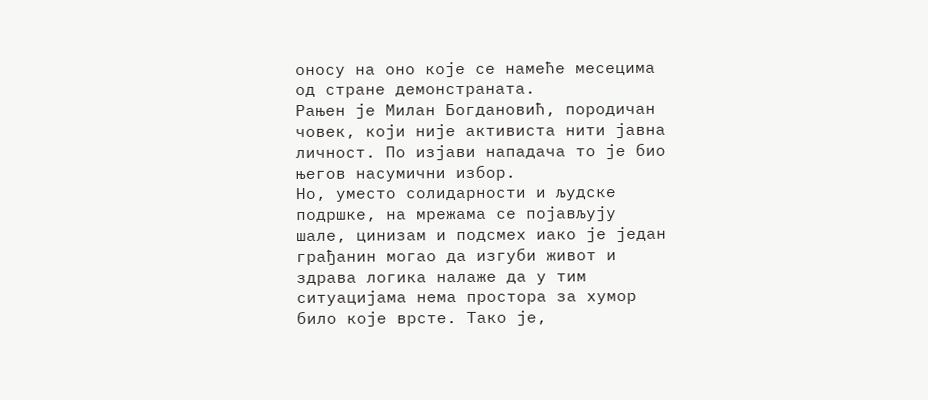оносу на оно које се намеће месецима од стране демонстраната.
Рањен је Милан Богдановић, породичан човек, који није активиста нити јавна личност. По изјави нападача то је био његов насумични избор.
Но, уместо солидарности и људске подршке, на мрежама се појављују шале, цинизам и подсмех иако је један грађанин могао да изгуби живот и здрава логика налаже да у тим ситуацијама нема простора за хумор било које врсте. Тако је,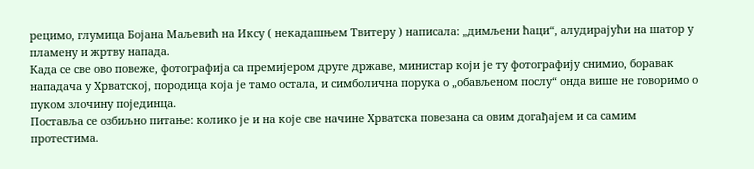рецимо, глумица Бојана Маљевић на Иксу ( некадашњем Твитеру ) написала: „димљени ћаци“, алудирајући на шатор у пламену и жртву напада.
Када се све ово повеже, фотографија са премијером друге државе, министар који је ту фотографију снимио, боравак нападача у Хрватској, породица која је тамо остала, и симболична порука о „обављеном послу“ онда више не говоримо о пуком злочину појединца.
Поставља се озбиљно питање: колико је и на које све начине Хрватска повезана са овим догађајем и са самим протестима.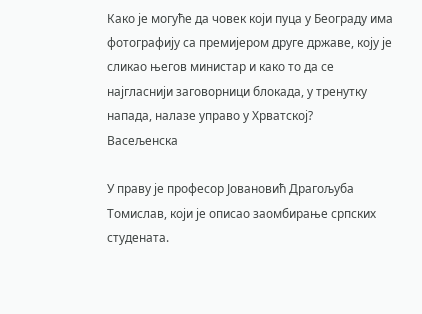Како је могуће да човек који пуца у Београду има фотографију са премијером друге државе, коју је сликао његов министар и како то да се најгласнији заговорници блокада, у тренутку напада, налазе управо у Хрватској?
Васељенска

У праву је професор Јовановић Драгољуба Томислав, који је описао заомбирање српских студената.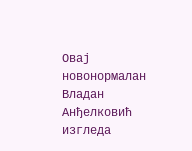Овај новонормалан Владан Анђелковић изгледа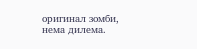оригинал зомби, нема дилема.